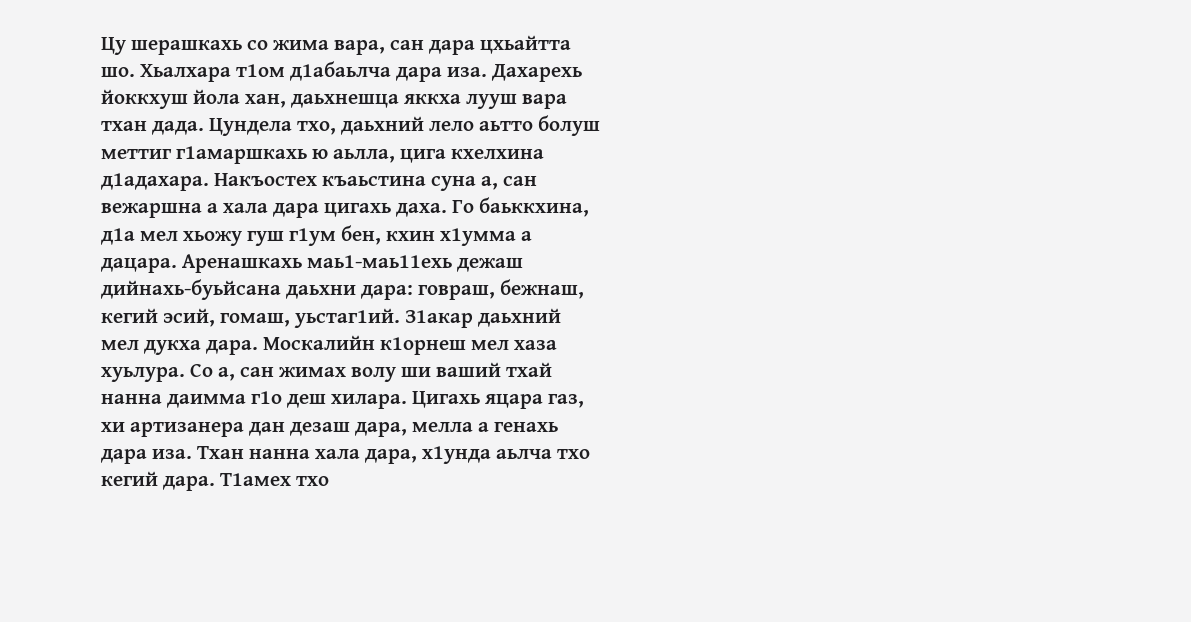Цу шерашкахь со жима вара, сан дара цхьайтта шо. Хьалхара т1ом д1абаьлча дара иза. Дахарехь йоккхуш йола хан, даьхнешца яккха лууш вара тхан дада. Цундела тхо, даьхний лело аьтто болуш меттиг г1амаршкахь ю аьлла, цига кхелхина д1адахара. Накъостех къаьстина суна а, сан вежаршна а хала дара цигахь даха. Го баьккхина, д1а мел хьожу гуш г1ум бен, кхин х1умма а дацара. Аренашкахь маь1-маь11ехь дежаш дийнахь-буьйсана даьхни дара: говраш, бежнаш, кегий эсий, гомаш, уьстаг1ий. З1акар даьхний мел дукха дара. Москалийн к1орнеш мел хаза хуьлура. Со а, сан жимах волу ши ваший тхай нанна даимма г1о деш хилара. Цигахь яцара газ, хи артизанера дан дезаш дара, мелла а генахь дара иза. Тхан нанна хала дара, х1унда аьлча тхо кегий дара. Т1амех тхо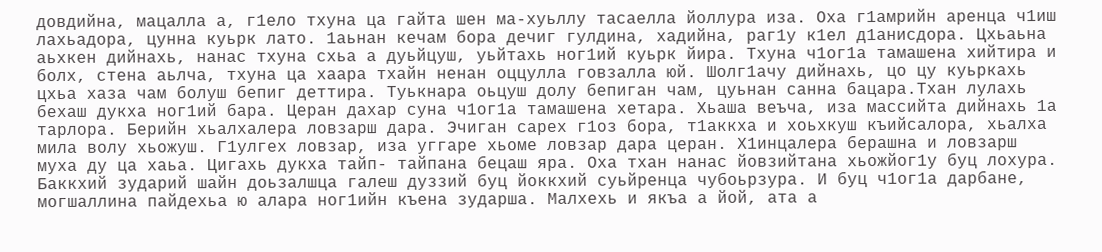довдийна, мацалла а, г1ело тхуна ца гайта шен ма-хуьллу тасаелла йоллура иза. Оха г1амрийн аренца ч1иш лахьадора, цунна куьрк лато. 1аьнан кечам бора дечиг гулдина, хадийна, раг1у к1ел д1анисдора. Цхьаьна аьхкен дийнахь, нанас тхуна схьа а дуьйцуш, уьйтахь ног1ий куьрк йира. Тхуна ч1ог1а тамашена хийтира и болх, стена аьлча, тхуна ца хаара тхайн ненан оццулла говзалла юй. Шолг1ачу дийнахь, цо цу куьркахь цхьа хаза чам болуш бепиг деттира. Туькнара оьцуш долу бепиган чам, цуьнан санна бацара.Тхан лулахь бехаш дукха ног1ий бара. Церан дахар суна ч1ог1а тамашена хетара. Хьаша веъча, иза массийта дийнахь 1а тарлора. Берийн хьалхалера ловзарш дара. Эчиган сарех г1оз бора, т1аккха и хоьхкуш къийсалора, хьалха мила волу хьожуш. Г1улгех ловзар, иза уггаре хьоме ловзар дара церан. Х1инцалера берашна и ловзарш муха ду ца хаьа. Цигахь дукха тайп- тайпана бецаш яра. Оха тхан нанас йовзийтана хьожйог1у буц лохура. Баккхий зударий шайн доьзалшца галеш дуззий буц йоккхий суьйренца чубоьрзура. И буц ч1ог1а дарбане, могшаллина пайдехьа ю алара ног1ийн къена зударша. Малхехь и якъа а йой, ата а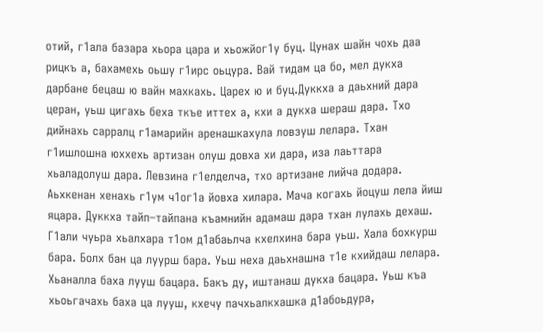отий, г1ала базара хьора цара и хьожйог1у буц. Цунах шайн чохь даа рицкъ а, бахамехь оьшу г1ирс оьцура. Вай тидам ца бо, мел дукха дарбане бецаш ю вайн махкахь. Царех ю и буц.Дуккха а даьхний дара церан, уьш цигахь беха ткъе иттех а, кхи а дукха шераш дара. Тхо дийнахь сарралц г1амарийн аренашкахула ловзуш лелара. Тхан г1ишлошна юххехь артизан олуш довха хи дара, иза лаьттара хьаладолуш дара. Левзина г1елделча, тхо артизане лийча додара. Аьхкенан хенахь г1ум ч1ог1а йовха хилара. Мача когахь йоцуш лела йиш яцара. Дуккха тайп–тайпана къамнийн адамаш дара тхан лулахь дехаш. Г1али чуьра хьалхара т1ом д1абаьлча кхелхина бара уьш. Хала бохкурш бара. Болх бан ца луурш бара. Уьш неха даьхнашна т1е кхийдаш лелара. Хьаналла баха лууш бацара. Бакъ ду, иштанаш дукха бацара. Уьш къа хьоьгачахь баха ца лууш, кхечу пачхьалкхашка д1абоьдура,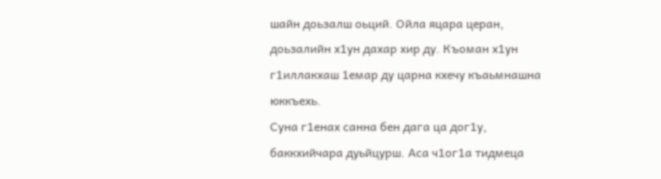шайн доьзалш оьций. Ойла яцара церан, доьзалийн х1ун дахар хир ду. Къоман х1ун г1иллакхаш 1емар ду царна кхечу къаьмнашна юккъехь.
Суна г1енах санна бен дага ца дог1у, баккхийчара дуьйцурш. Аса ч1ог1а тидмеца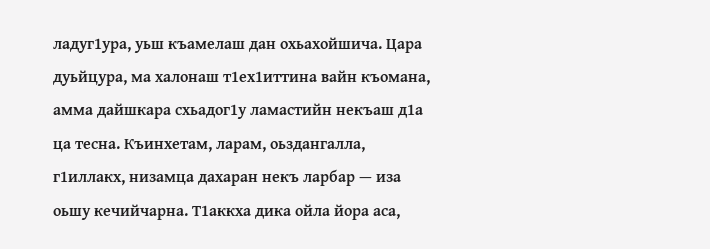ладуг1ура, уьш къамелаш дан охьахойшича. Цара дуьйцура, ма халонаш т1ех1иттина вайн къомана, амма дайшкара схьадог1у ламастийн некъаш д1а ца тесна. Къинхетам, ларам, оьздангалла, г1иллакх, низамца дахаран некъ ларбар — иза оьшу кечийчарна. Т1аккха дика ойла йора аса,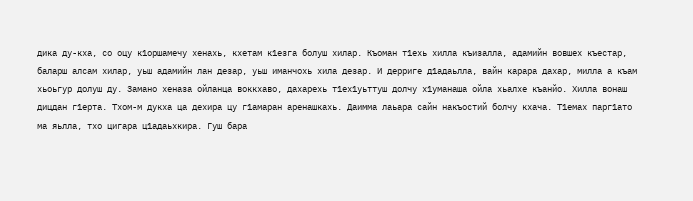дика ду-кха, со оцу к1оршамечу хенахь, кхетам к1езга болуш хилар. Къоман т1ехь хилла къизалла, адамийн вовшех къестар, баларш алсам хилар, уьш адамийн лан дезар, уьш иманчохь хила дезар. И дерриге д1адаьлла, вайн карара дахар, милла а къам хьоьгур долуш ду. Замано хеназа ойланца воккхаво, дахарехь т1ех1уьттуш долчу х1уманаша ойла хьалхе къанйо. Хилла вонаш дицдан г1ерта. Тхом-м дукха ца дехира цу г1амаран аренашкахь. Даимма лаьара сайн накъостий болчу кхача. Т1емах парг1ато ма яьлла, тхо цигара ц1адаьхкира. Гуш бара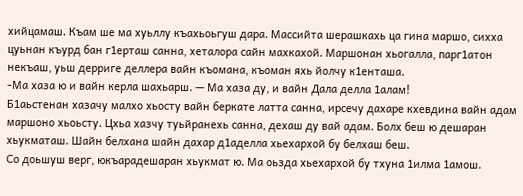хийцамаш. Къам ше ма хуьллу къахьоьгуш дара. Массийта шерашкахь ца гина маршо, сихха цуьнан къурд бан г1ерташ санна, хеталора сайн махкахой. Маршонан хьогалла, парг1атон некъаш, уьш дерриге деллера вайн къомана, къоман яхь йолчу к1енташа.
-Ма хаза ю и вайн керла шахьарш. — Ма хаза ду, и вайн Дала делла 1алам!
Б1аьстенан хазачу малхо хьосту вайн беркате латта санна, ирсечу дахаре кхевдина вайн адам маршоно хьоьсту. Цхьа хазчу туьйранехь санна, дехаш ду вай адам. Болх беш ю дешаран хьукматаш. Шайн белхана шайн дахар д1аделла хьехархой бу белхаш беш.
Со доьшуш верг, юкъарадешаран хьукмат ю. Ма оьзда хьехархой бу тхуна 1илма 1амош.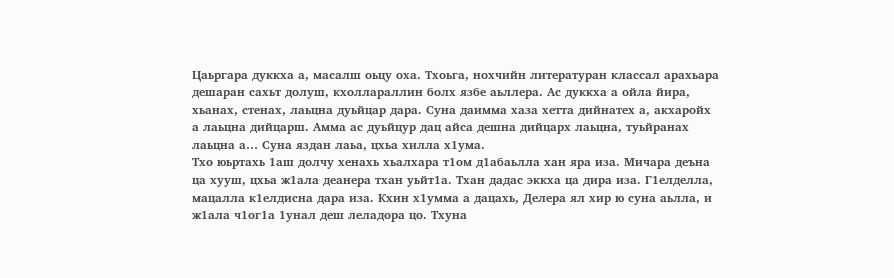Цаьргара дуккха а, масалш оьцу оха. Тхоьга, нохчийн литературан классал арахьара дешаран сахьт долуш, кхоллараллин болх язбе аьллера. Ас дуккха а ойла йира, хьанах, стенах, лаьцна дуьйцар дара. Суна даимма хаза хетта дийнатех а, акхаройх а лаьцна дийцарш. Амма ас дуьйцур дац айса дешна дийцарх лаьцна, туьйранах лаьцна а… Суна яздан лаьа, цхьа хилла х1ума.
Тхо юьртахь 1аш долчу хенахь хьалхара т1ом д1абаьлла хан яра иза. Мичара деъна ца хууш, цхьа ж1ала деанера тхан уьйт1а. Тхан дадас эккха ца дира иза. Г1елделла, мацалла к1елдисна дара иза. Кхин х1умма а дацахь, Делера ял хир ю суна аьлла, и ж1ала ч1ог1а 1унал деш леладора цо. Тхуна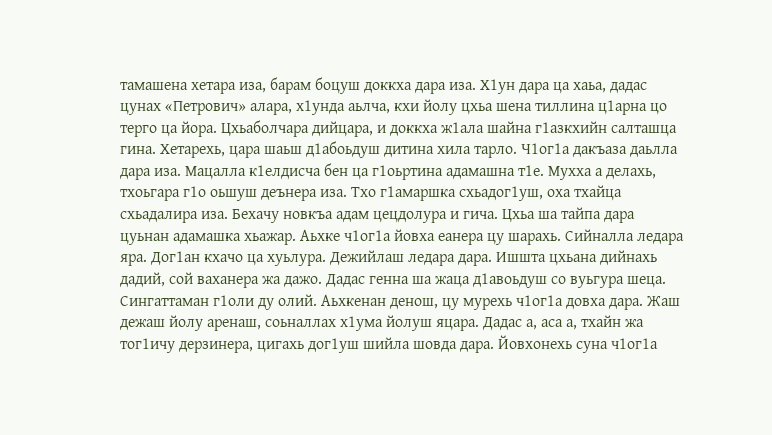тамашена хетара иза, барам боцуш доккха дара иза. Х1ун дара ца хаьа, дадас цунах «Петрович» алара, х1унда аьлча, кхи йолу цхьа шена тиллина ц1арна цо терго ца йора. Цхьаболчара дийцара, и доккха ж1ала шайна г1азкхийн салташца гина. Хетарехь, цара шаьш д1абоьдуш дитина хила тарло. Ч1ог1а дакъаза даьлла дара иза. Мацалла к1елдисча бен ца г1оьртина адамашна т1е. Мухха а делахь, тхоьгара г1о оьшуш деънера иза. Тхо г1амаршка схьадог1уш, оха тхайца схьадалира иза. Бехачу новкъа адам цецдолура и гича. Цхьа ша тайпа дара цуьнан адамашка хьажар. Аьхке ч1ог1а йовха еанера цу шарахь. Сийналла ледара яра. Дог1ан кхачо ца хуьлура. Дежийлаш ледара дара. Ишшта цхьана дийнахь дадий, сой ваханера жа дажо. Дадас генна ша жаца д1авоьдуш со вуьгура шеца. Сингаттаман г1оли ду олий. Аьхкенан денош, цу мурехь ч1ог1а довха дара. Жаш дежаш йолу аренаш, соьналлах х1ума йолуш яцара. Дадас а, аса а, тхайн жа тог1ичу дерзинера, цигахь дог1уш шийла шовда дара. Йовхонехь суна ч1ог1а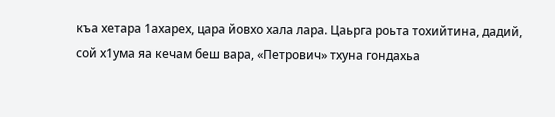къа хетара 1ахарех, цара йовхо хала лара. Цаьрга роьта тохийтина, дадий, сой х1ума яа кечам беш вара, «Петрович» тхуна гондахьа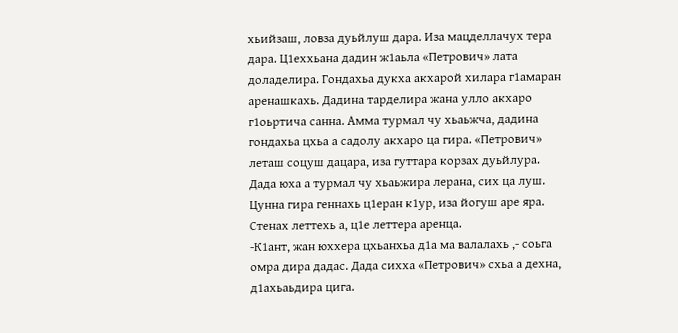хьийзаш, ловза дуьйлуш дара. Иза мацделлачух тера дара. Ц1еххьана дадин ж1аьла «Петрович» лата доладелира. Гондахьа дукха акхарой хилара г1амаран аренашкахь. Дадина тарделира жана улло акхаро г1оьртича санна. Амма турмал чу хьаьжча, дадина гондахьа цхьа а садолу акхаро ца гира. «Петрович» леташ соцуш дацара, иза гуттара корзах дуьйлура. Дада юха а турмал чу хьаьжира лерана, сих ца луш. Цунна гира геннахь ц1еран к1ур, иза йогуш аре яра. Стенах леттехь а, ц1е леттера аренца.
-К1ант, жан юххера цхьанхьа д1а ма валалахь ,- соьга омра дира дадас. Дада сихха «Петрович» схьа а дехна, д1ахьаьдира цига.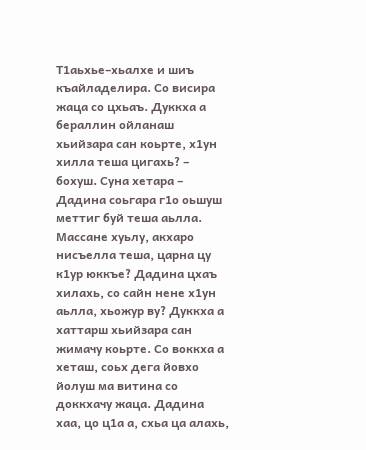Т1аьхье–хьалхе и шиъ къайладелира. Со висира жаца со цхьаъ. Дуккха а бераллин ойланаш хьийзара сан коьрте, х1ун хилла теша цигахь? – бохуш. Суна хетара – Дадина соьгара г1о оьшуш меттиг буй теша аьлла. Массане хуьлу, акхаро нисъелла теша, царна цу к1ур юккъе? Дадина цхаъ хилахь, со сайн нене х1ун аьлла, хьожур ву? Дуккха а хаттарш хьийзара сан жимачу коьрте. Со воккха а хеташ, соьх дега йовхо йолуш ма витина со доккхачу жаца. Дадина хаа, цо ц1а а, схьа ца алахь,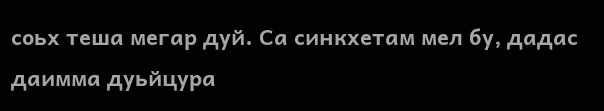соьх теша мегар дуй. Са синкхетам мел бу, дадас даимма дуьйцура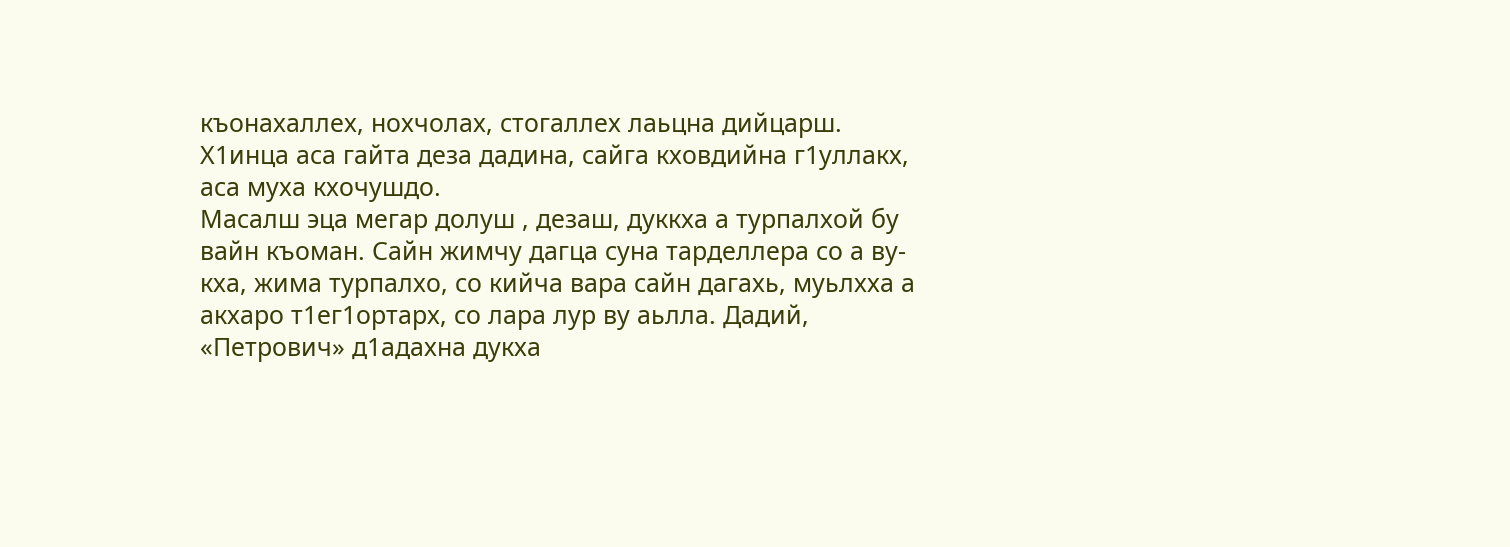къонахаллех, нохчолах, стогаллех лаьцна дийцарш. Х1инца аса гайта деза дадина, сайга кховдийна г1уллакх, аса муха кхочушдо.
Масалш эца мегар долуш , дезаш, дуккха а турпалхой бу вайн къоман. Сайн жимчу дагца суна тарделлера со а ву-кха, жима турпалхо, со кийча вара сайн дагахь, муьлхха а акхаро т1ег1ортарх, со лара лур ву аьлла. Дадий, «Петрович» д1адахна дукха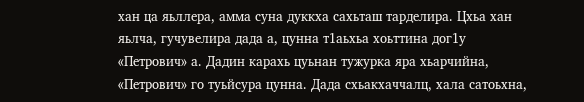хан ца яьллера, амма суна дуккха сахьташ тарделира. Цхьа хан яьлча, гучувелира дада а, цунна т1аьхьа хоьттина дог1у «Петрович» а. Дадин карахь цуьнан тужурка яра хьарчийна, «Петрович» го туьйсура цунна. Дада схьакхаччалц, хала сатоьхна,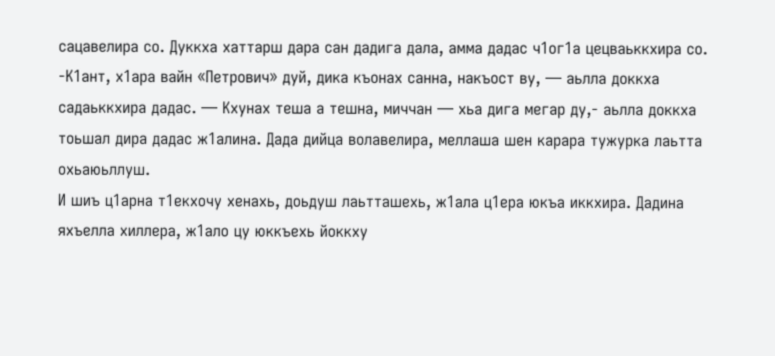сацавелира со. Дуккха хаттарш дара сан дадига дала, амма дадас ч1ог1а цецваьккхира со.
-К1ант, х1ара вайн «Петрович» дуй, дика къонах санна, накъост ву, — аьлла доккха садаьккхира дадас. — Кхунах теша а тешна, миччан — хьа дига мегар ду,- аьлла доккха тоьшал дира дадас ж1алина. Дада дийца волавелира, меллаша шен карара тужурка лаьтта охьаюьллуш.
И шиъ ц1арна т1екхочу хенахь, доьдуш лаьтташехь, ж1ала ц1ера юкъа иккхира. Дадина яхъелла хиллера, ж1ало цу юккъехь йоккху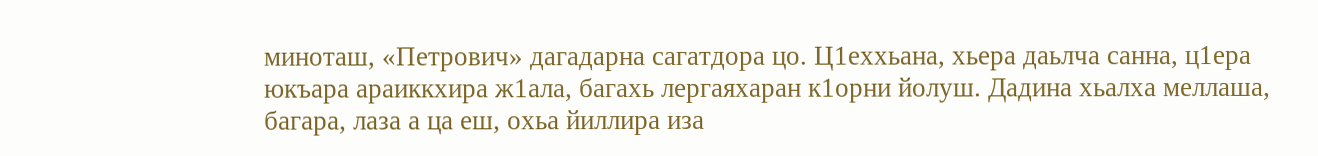миноташ, «Петрович» дагадарна сагатдора цо. Ц1еххьана, хьера даьлча санна, ц1ера юкъара араиккхира ж1ала, багахь лергаяхаран к1орни йолуш. Дадина хьалха меллаша, багара, лаза а ца еш, охьа йиллира иза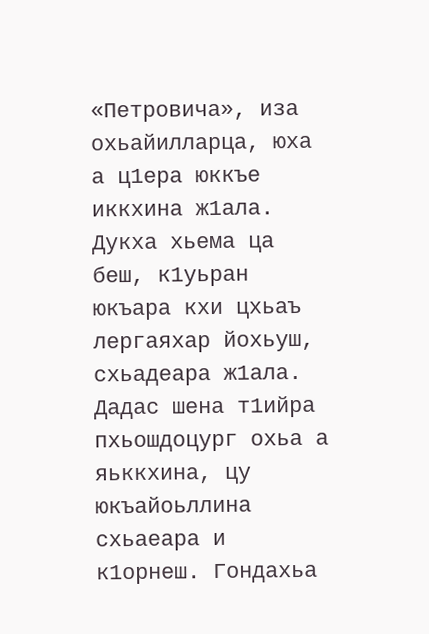«Петровича», иза охьайилларца, юха а ц1ера юккъе иккхина ж1ала. Дукха хьема ца беш, к1уьран юкъара кхи цхьаъ лергаяхар йохьуш, схьадеара ж1ала.
Дадас шена т1ийра пхьошдоцург охьа а яьккхина, цу юкъайоьллина схьаеара и к1орнеш. Гондахьа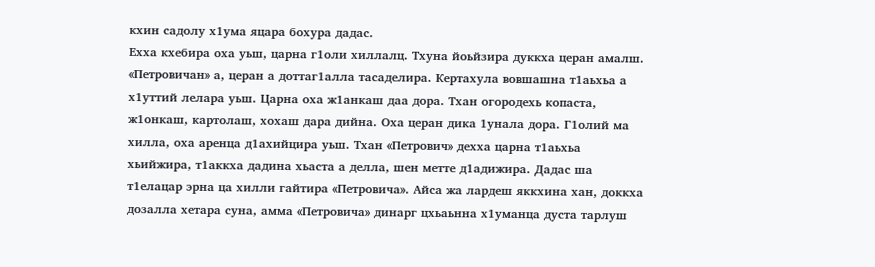кхин садолу х1ума яцара бохура дадас.
Ехха кхебира оха уьш, царна г1оли хиллалц. Тхуна йоьйзира дуккха церан амалш. «Петровичан» а, церан а доттаг1алла тасаделира. Кертахула вовшашна т1аьхьа а х1уттий лелара уьш. Царна оха ж1анкаш даа дора. Тхан огородехь копаста, ж1онкаш, картолаш, хохаш дара дийна. Оха церан дика 1унала дора. Г1олий ма хилла, оха аренца д1ахийцира уьш. Тхан «Петрович» дехха царна т1аьхьа хьийжира, т1аккха дадина хьаста а делла, шен метте д1адижира. Дадас ша т1елацар эрна ца хилли гайтира «Петровича». Айса жа лардеш яккхина хан, доккха дозалла хетара суна, амма «Петровича» динарг цхьаьнна х1уманца дуста тарлуш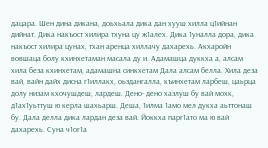дацара. Шен дина дикана, доьхьала дика дан хууш хилла ц1ийнан дийнат. Дика накъост хилира тхуна цу ж1алех. Дика 1уналла дора, дика накъост хилира цунах, тхан аренца хиллачу дахарехь. Акхаройн вовшаца болу кхинхетаман масала ду и. Адамашца дуккха а, алсам хила беза кхинхетам, адамашна синкхетам Дала алсам белла. Хила деза вай, вайн дайх дисна г1иллакх, оьздангалла, къинхетам ларбеш, цаьрца долу низам кхочушдеш, лардеш. Дено- дено хазлуш бу вай мохк, д1ах1уьттуш ю керла шахьарш. Деша, 1илма 1амо мел дукха аьттонаш бу. Дала делла дика лардан деза вай. Йоккха парг1ато ма ю вай дахарехь. Суна ч1ог1а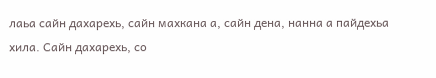лаьа сайн дахарехь, сайн махкана а, сайн дена, нанна а пайдехьа хила. Сайн дахарехь, со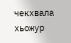чекхвала хьожур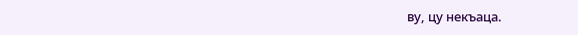ву, цу некъаца.